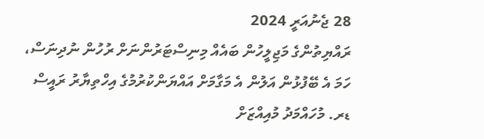28 ޖެނުއަރީ 2024
ރައްޔިތުންގެ މަޖިލީހުން ބައެއް މިނިސްޓަރުންނަށް ރުހުން ނުދިނަސް، ހަމަ އެ ބޭފުޅުން އަލުން އެ މަގާމަށް އައްޔަންކުރުމުގެ އިހްތިޔާރު ރައީސް ޑރ. މުހައްމަދު މުއިއްޒަށް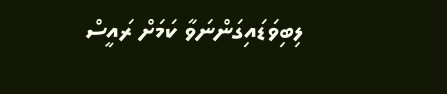ލިބިވަޑައިގަންނަވާ ކަމަށް ރައީސް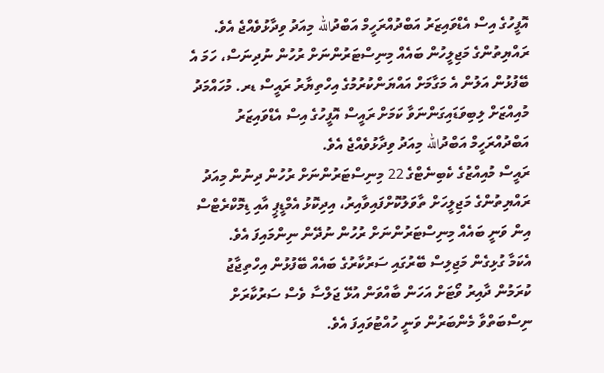އޮފީހުގެ އިސް އެޑްވައިޒަރު އަބްދުއްރަހީމް އަބްދުالله މިއަދު ވިދާޅުވެއްޖެ އެވެ.
ރައްޔިތުންގެ މަޖިލީހުން ބައެއް މިނިސްޓަރުންނަށް ރުހުން ނުދިނަސް، ހަމަ އެ ބޭފުޅުން އަލުން އެ މަގާމަށް އައްޔަންކުރުމުގެ އިހްތިޔާރު ރައީސް ޑރ. މުހައްމަދު މުއިއްޒަށް ލިބިވަޑައިގަންނަވާ ކަމަށް ރައީސް އޮފީހުގެ އިސް އެޑްވައިޒަރު އަބްދުއްރަހީމް އަބްދުالله މިއަދު ވިދާޅުވެއްޖެ އެވެ.
ރައީސް މުއިއްޒުގެ ކެބިނެޓްގެ 22 މިނިސްޓަރުންނަށް ރުހުން ދިނުން މިއަދު ރައްޔިތުންގެ މަޖިލީހަށް ތާވަލުކޮށްފައިވާއިރު، އިދިކޮޅު އެމްޑީޕީ އާއި ޑިމޮކްރެޓްސް އިން ވަނީ ބައެއް މިނިސްޓަރުންނަށް ރުހުން ނުދޭން ނިންމައިފަ އެވެ.
އެކަމާ ގުޅިގެން މަޖިލިސް ބޭރުގައި ސަރުކާރުގެ ބައެއް ބޭފުޅުން އިހްތިޖާޖު ކުރަމުން ދާއިރު ވޯޓަށް އަހަން ބާއްވަން އުޅޭ ޖަލްސާ ވެސް ސަރުކާރަށް ނިސްބަތްވާ މެންބަރުން ވަނީ ހުއްޓުވައިފަ އެވެ.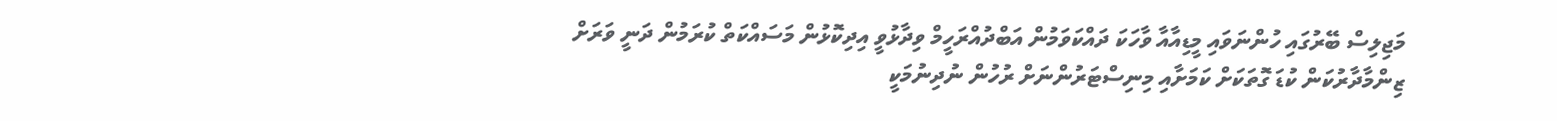މަޖިލިސް ބޭރުގައި ހުންނަވައި މީޑިއާއާ ވާހަކަ ދައްކަވަމުން އަބްދުއްރަހީމް ވިދާޅުވީ އިދިކޮޅުން މަސައްކަތް ކުރަމުން ދަނީ ވަރަށް ޒިންމާދާރުކަން ކުޑަ ގޮތަކަށް ކަމަށާއި މިނިސްޓަރުންނަށް ރުހުން ނުދިނުމަކީ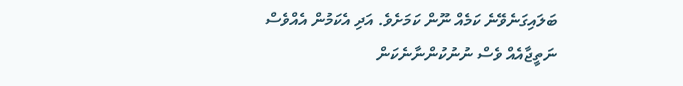ބަލައިގަނެވޭނެ ކަމެއް ނޫން ކަމަށެވެ. އަދި އެކަމުން އެއްވެސް ނަތީޖާއެއް ވެސް ނުނުކުންނާނެކަން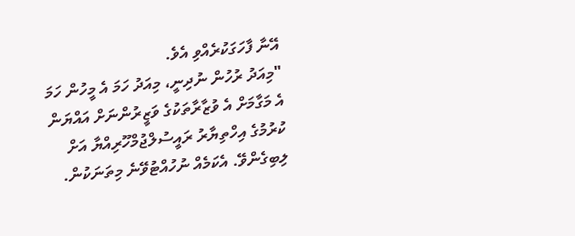އޭނާ ފާހަގަކުރެއްވި އެވެ.
"މިއަދު ރުހުން ނުދިނީ، މިއަދު ހަމަ އެ މީހުން ހަމަ އެ މަގާމަށް އެ ވުޒާރާތަކުގެ ވަޒީރުންނަށް އައްޔަން ކުރުމުގެ އިހްތިޔާރު ރައީސުލްޖުމްހޫރިއްޔާ އަށް ލިބިގެންވޭ. އެކަމެއް ނުހުއްޓުވޭނެ މިތަނަކުން.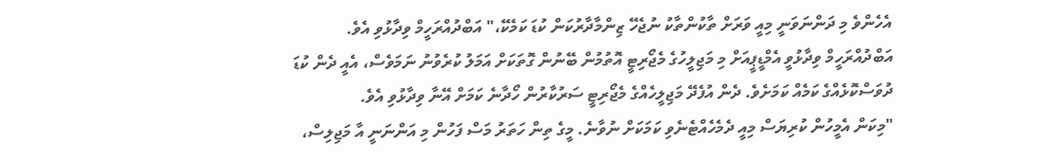އެހެންވެ މި ދަންނަވަނީ މިއީ ވަރަށް ތާކުންތާކު ނުޖެހޭ ޒިންމާދާރުކަން ކުޑަ ކަމެކޭ،" އަބްދުއްރަހީމް ވިދާޅުވި އެވެ.
އަބްދުއްރަހީމް ވިދާޅުވީ އެމްޑީޕީއަށް މި މަޖިލީހުގެ މެޖޯރިޓީ އޮތުމުން ބޭނުން ގޮތަކަށް އަމަލު ކުރެވުނު ނަމަވެސް، އެއީ ދެން ކުޑަ ދުވަސްކޮޅެއްގެ ކަމެއް ކަމަށެވެ. ދެން އުފެދޭ މަޖިލީހެއްގެ މެޖޯރިޓީ ސަރުކާރުން ހޯދާނެ ކަމަށް އޭނާ ވިދާޅުވި އެވެ.
"މިކަން އެމީހުން ކުރިޔަސް މިއީ ދެމެހެއްޓެނެވި ކަމަކަށް ނުވާނެ. މީގެ ތިން ހަތަރު މަސް ފަހުން މި އަންނަނީ އާ މަޖިލިސް،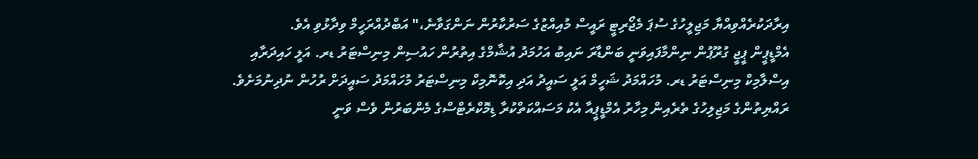އިރާދަކުރެއްވިއްޔާ މަޖިލީހުގެ ސުޕަ މެޖޯރިޓީ ރައީސް މުއިއްޒުގެ ސަރުކާރުން ނަންގަވާނެ،" އަބްދުއްރަހީމް ވިދާޅުވި އެވެ.
އެމްޑީޕީން ޕީޖީ ގުރޫޕުން ނިންމާފައިވަނީ ބަންޑާރަ ނައިބު އަހުމަދު އުޝާމްގެ އިތުރުން ހައުސިން މިނިސްޓަރު ޑރ. އަލީ ހައިދަރާއި އިސްލާމިކް މިނިސްޓަރު ޑރ. މުހައްމަދު ޝަހީމް އަލީ ސައީދު އަދި އިކޮނޮމިކް މިނިސްޓަރު މުހައްމަދު ސައީދަށް ރުހުން ނުދިނުމަށެވެ. ރައްޔިތުންގެ މަޖިލިހުގެ ތެރެއިން މިހާރު އެމްޑީޕީއާ އެކު މަސައްކަތްކުރާ ޑިމޮކްރެޓްސްގެ މެންބަރުން ވެސް ވަނީ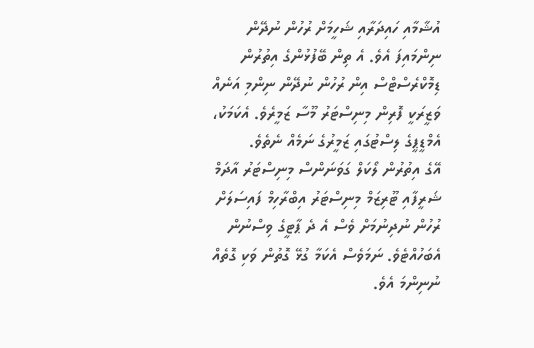އުޝާމާއި ހައިދަރާއި ޝަހީމަށް ރުހުން ނުދޭން ނިންމައިފަ އެވެ. އެ ތިން ބޭފުޅުންގެ އިތުރުން ޑިމޮކްރެސްޓްސް އިން ރުހުން ނުދޭން ނިންމި އަނެއް ވަޒީރަކީ ފޮރިން މިނިސްޓަރު މޫސާ ޒަމީރެވެ. އެކަމަކު، އެމްޑީޕީގެ ލިސްޓުގައި ޒަމީރުގެ ނަމެއް ނެތެވެ.
އޭގެ އިތުރުން ލޯކަލް ގަވަނަންސް މިނިސްޓަރު އާދަމް ޝަރީފާއި ޓޫރިޒަމް މިނިސްޓަރު އިބްރާހިމް ފައިސަލަށް ރުހުން ނުދިނުމަށް ވެސް އެ ދެ ޕާޓީގެ ވިސްނުން އެބަހުއްޓެވެ. ނަމަވެސް އެކަމާ ގުޅޭ ގޮތުން ވަކި ގޮތެއް ނުނިންމަ އެވެ.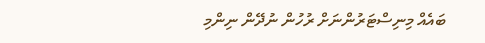ބައެއް މިނިސްޓަރުންނަށް ރުހުން ނުދޭން ނިންމި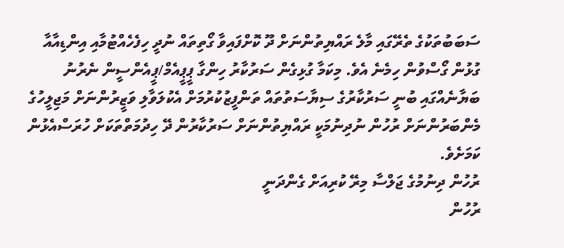ސަބަބުތަކުގެ ތެރޭގައި މާލެ ރައްޔިތުންނަށް ދޫ ކޮށްފައިވާ ގޯތިތައް ނުދީ ހިފެހެއްޓުމާއި އިންޑިއާއާ ގުޅުން ގޯސްވުން ހިމެނެ އެވެ. މިކަމާ ގުޅިގެން ސަރުކާރު ހިންގާ ޕީޕީއެމް/ޕީއެންސީން ނެރުނު ބަޔާނެއްގައި ބުނީ ސަރުކާރުގެ ސިޔާސަތުތައް ތަންފީޒުކުރުމަށް އެކުލަވާލި ވަޒީރުންނަށް މަޖިލީހުގެ މެންބަރުންނަށް ރުހުން ނުދިނުމަކީ ރައްޔިތުންނަށް ސަރުކާރުން ދޭ ހިދުމަތްތަކަށް ހުރަސްއެޅުން ކަމަށެވެ.
ރުހުން ދިނުމުގެ ޖަލްސާ މިރޭ ކުރިއަށް ގެންދަނީ
ރުހުން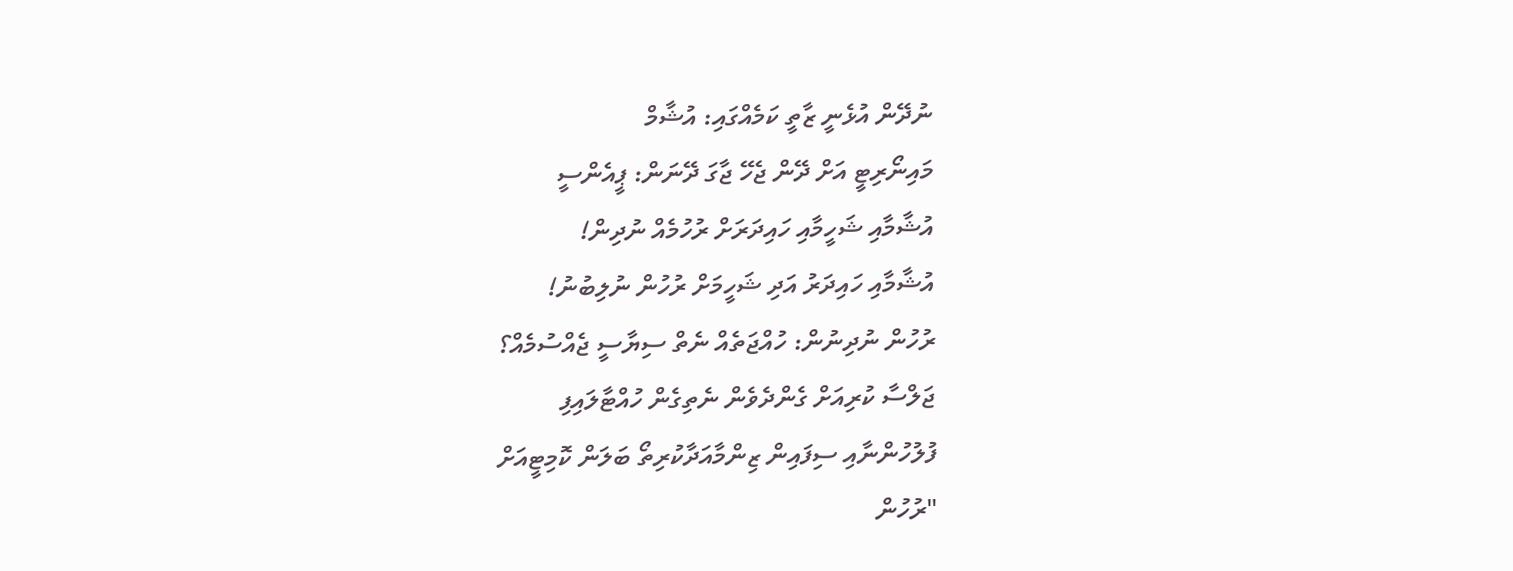ނުދޭން އުޅެނީ ޒާތީ ކަމެއްގައި: އުޝާމް
މައިނޯރިޓީ އަށް ދޭން ޖެހޭ ޖާގަ ދޭނަން: ޕީއެންސީ
އުޝާމާއި ޝަހީމާއި ހައިދަރަށް ރުހުމެއް ނުދިން!
އުޝާމާއި ހައިދަރު އަދި ޝަހީމަށް ރުހުން ނުލިބުނު!
ރުހުން ނުދިނުން: ހުއްޖަތެއް ނެތް ސިޔާސީ ޖެއްސުމެއް؟
ޖަލްސާ ކުރިއަށް ގެންދެވެން ނެތިގެން ހުއްޓާލައިފި
ފުލުހުންނާއި ސިފައިން ޒިންމާއަދާކުރިތޯ ބަލަން ކޮމިޓީއަށް
"ރުހުން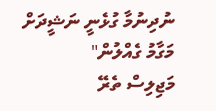ނުދިނުމާ ގުޅެނީ ނަޝީދަށް މަގާމު ގެއްލުން"
މަޖިލިސް ތެރޭ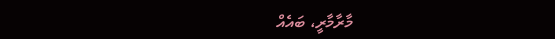މާރާމާރީ، ބައެއް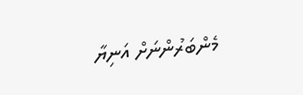މެންބަރުންނަށް އަނިޔާ